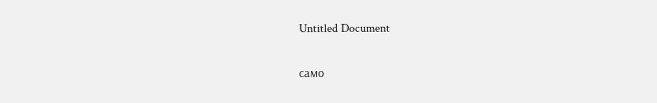Untitled Document

само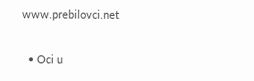www.prebilovci.net

  • Oci u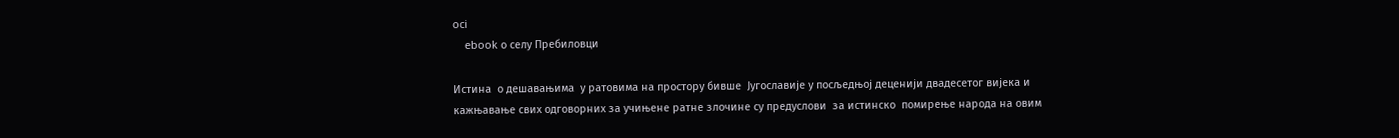oci
    ebook о селу Пребиловци

Истина  о дешавањима  у ратовима на простору бивше  Југославије у посљедњој деценији двадесетог вијека и кажњавање свих одговорних за учињене ратне злочине су предуслови  за истинско  помирење народа на овим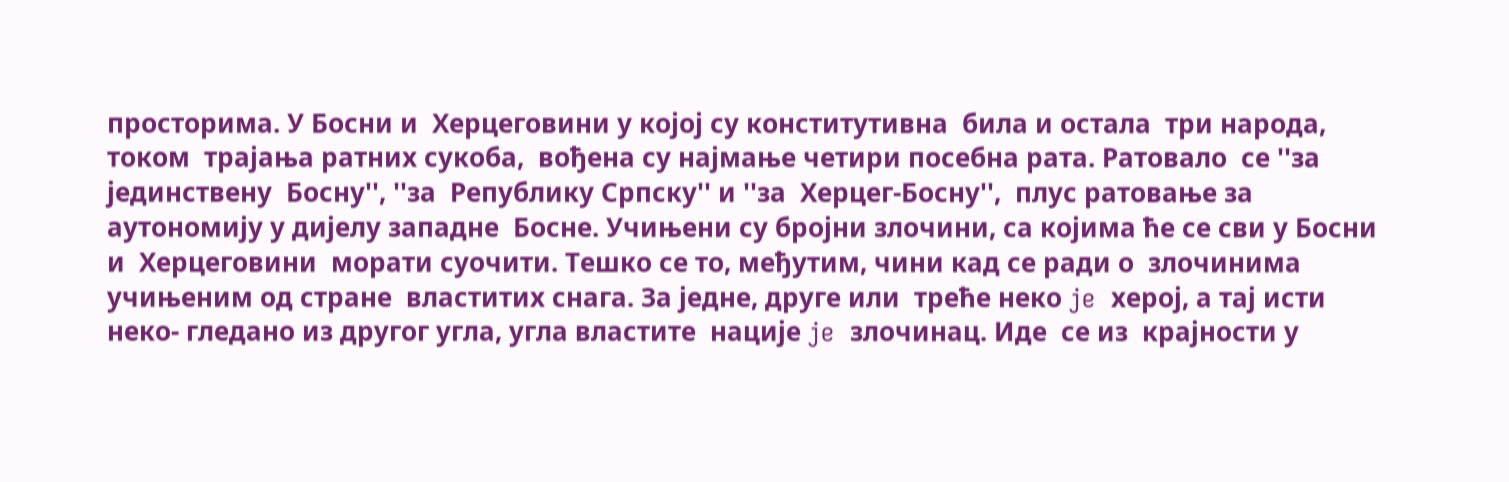просторима. У Босни и  Херцеговини у којој су конститутивна  била и остала  три народа,  током  трајања ратних сукоба,  вођена су најмање четири посебна рата. Ратовало  се ''за јединствену  Босну'', ''за  Републику Српску'' и ''за  Херцег-Босну'',  плус ратовање за  аутономију у дијелу западне  Босне. Учињени су бројни злочини, са којима ће се сви у Босни и  Херцеговини  морати суочити. Тешко се то, међутим, чини кад се ради о  злочинима учињеним од стране  властитих снага. За једне, друге или  треће неко je  херој, а тај исти  неко- гледано из другог угла, угла властите  нације je  злочинац. Иде  се из  крајности у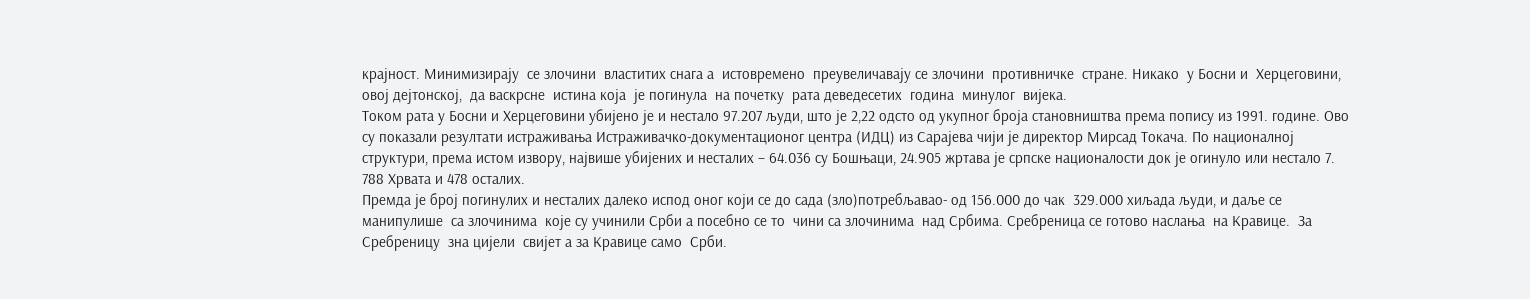крајност. Минимизирају  се злочини  властитих снага а  истовремено  преувеличавају се злочини  противничке  стране. Никако  у Босни и  Херцеговини,  овој дејтонској,  да васкрсне  истина која  је погинула  на почетку  рата деведесетих  година  минулог  вијека.
Током рата у Босни и Херцеговини убијено је и нестало 97.207 људи, што је 2,22 одсто од укупног броја становништва према попису из 1991. године. Ово су показали резултати истраживања Истраживачко-документационог центра (ИДЦ) из Сарајева чији је директор Мирсад Токача. По националној структури, према истом извору, највише убијених и несталих – 64.036 су Бошњаци, 24.905 жртава је српске националости док је огинуло или нестало 7. 788 Хрвата и 478 осталих.
Премда је број погинулих и несталих далеко испод оног који се до сада (зло)потребљавао- од 156.000 до чак  329.000 хиљада људи, и даље се манипулише  сa злочинима  које су учинили Срби а посебно се то  чини са злочинима  над Србима. Сребреница се готово наслaња  на Кравице.  За Сребреницу  зна цијели  свијет а за Кравице само  Срби.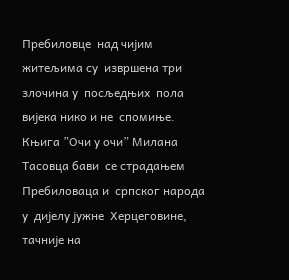Пребиловце  над чијим  житељима су  извршена три злочина у  посљедњих  пола вијека нико и не  спомиње.  Књига ”Очи у очи” Милана  Тасовца бави  се страдањем  Пребиловаца и  српског народа у  дијелу јужне  Херцеговине, тачније на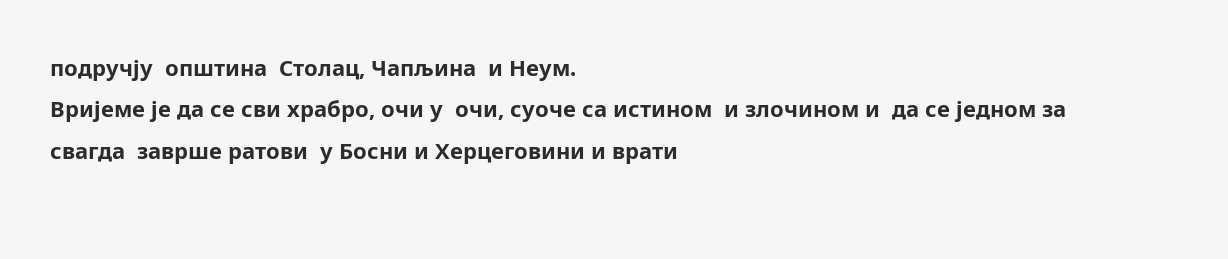подручју  општина  Столац, Чапљина  и Неум.
Вријеме је да се сви храбро, очи у  очи, суоче са истином  и злочином и  да се једном за свагда  заврше ратови  у Босни и Херцеговини и врати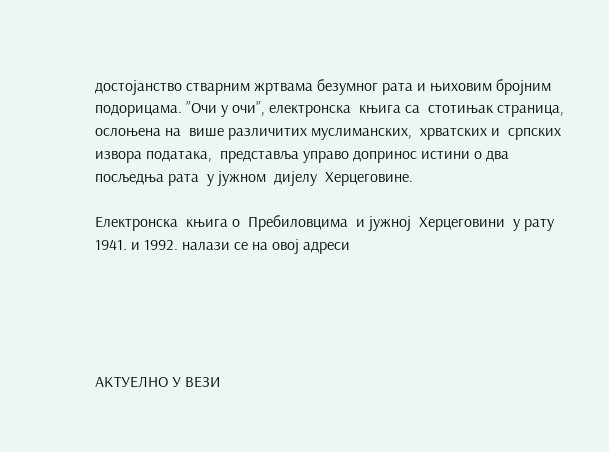достојанство стварним жртвама безумног рата и њиховим бројним подорицама. ”Очи у очи”, електронска  књига са  стотињак страница, ослоњена на  више различитих муслиманских,  хрватских и  српских извора података,  представља управо допринос истини о два  посљедња рата  у јужном  дијелу  Херцеговине.

Електронска  књига о  Пребиловцима  и јужној  Херцеговини  у рату 1941. и 1992. налази се на овој адреси





АКТУЕЛНО У ВЕЗИ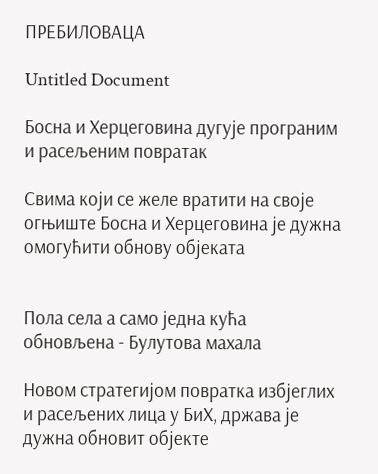ПРЕБИЛОВАЦА

Untitled Document

Босна и Херцеговина дугује програним и расељеним повратак

Свима који се желе вратити на своје огњиште Босна и Херцеговина је дужна омогућити обнову објеката


Пола села а само једна кућа обновљена - Булутова махала

Новом стратегијом повратка избјеглих и расељених лица у БиХ, држава је дужна обновит објекте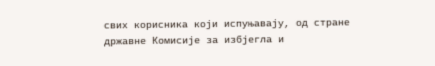свих корисника који испуњавају, од стране државне Комисије за избјегла и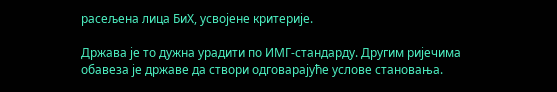расељена лица БиХ, усвојене критерије.

Држава је то дужна урадити по ИМГ-стандарду. Другим ријечима обавеза је државе да створи одговарајуће услове становања.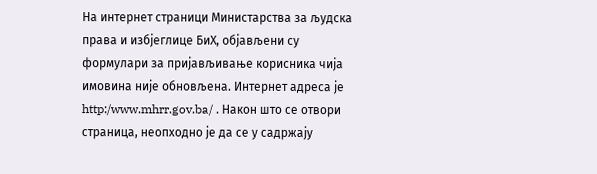На интернет страници Министарства за људска права и избјеглице БиХ, објављени су формулари за пријављивање корисника чија имовина није обновљена. Интернет адреса је http:/www.mhrr.gov.ba/ . Након што се отвори страница, неопходно је да се у садржају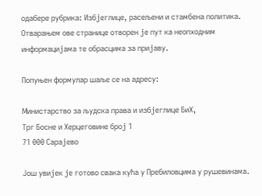одабере рубрика: Избјеглице, расељени и стамбена политика. Отварањем ове странице отворен је пут ка неопходним информацијама те обрасцима за пријаву.

Попуњен формулар шаље се на адресу:

Министарство за људска права и избјеглице БиХ,
Трг Босне и Херцеговине број 1
71 000 Сарајево

Још увијек је готово свака кућа у Пребиловцима у рушевинама.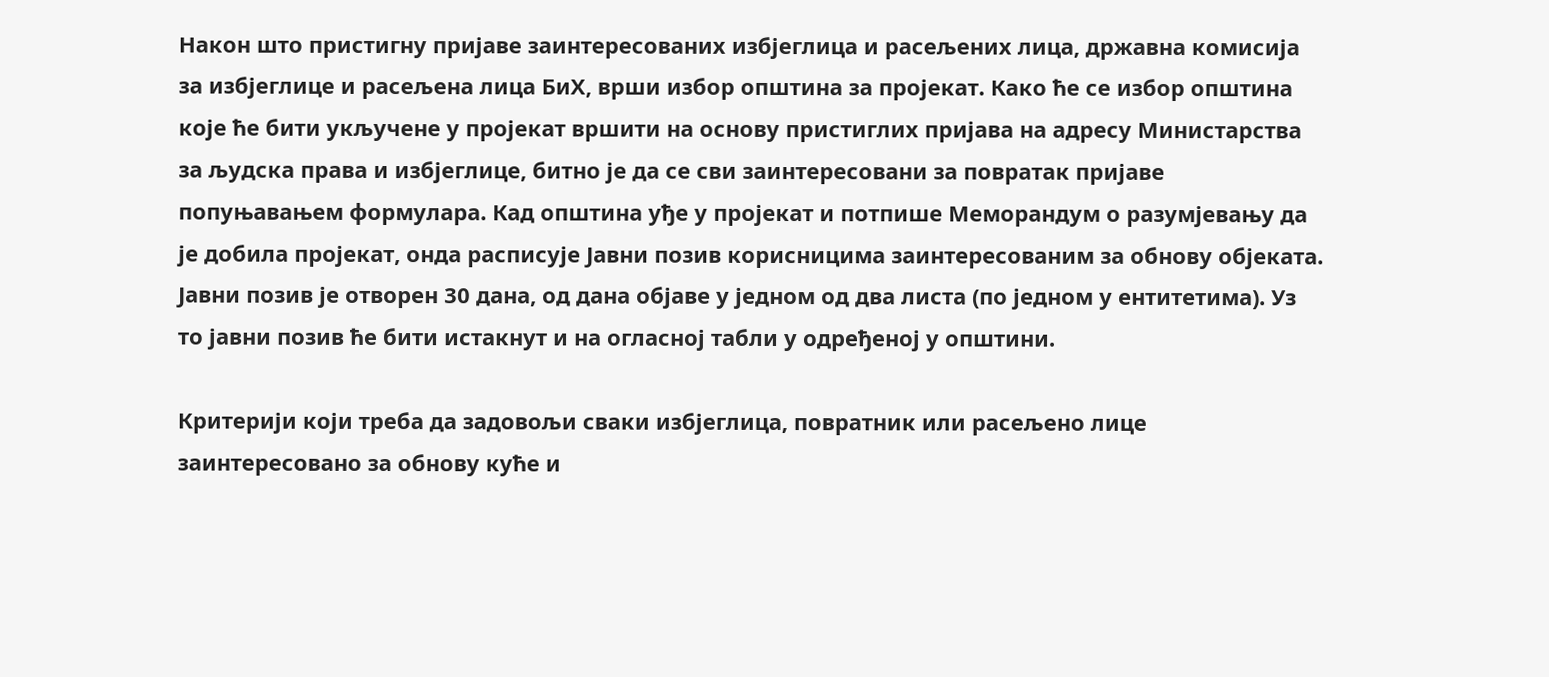Након што пристигну пријаве заинтересованих избјеглица и расељених лица, државна комисија за избјеглице и расељена лица БиХ, врши избор општина за пројекат. Како ће се избор општина које ће бити укључене у пројекат вршити на основу пристиглих пријава на адресу Министарства за људска права и избјеглице, битно је да се сви заинтересовани за повратак пријаве попуњавањем формулара. Кад општина уђе у пројекат и потпише Меморандум о разумјевању да је добила пројекат, онда расписује Јавни позив корисницима заинтересованим за обнову објеката. Јавни позив је отворен 30 дана, од дана објаве у једном од два листа (по једном у ентитетима). Уз то јавни позив ће бити истакнут и на огласној табли у одређеној у општини.

Критерији који треба да задовољи сваки избјеглица, повратник или расељено лице заинтересовано за обнову куће и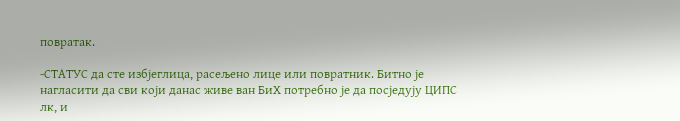повратак.

-СТАТУС да сте избјеглица, расељено лице или повратник. Битно је нагласити да сви који данас живе ван БиХ потребно је да посједују ЦИПС лк, и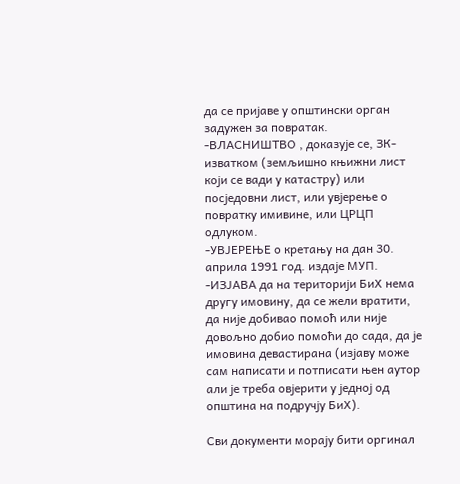да се пријаве у општински орган задужен за повратак.
-ВЛАСНИШТВО , доказује се, ЗК-изватком (земљишно књижни лист који се вади у катастру) или посједовни лист, или увјерење о повратку имивине, или ЦРЦП одлуком.
-УВЈЕРЕЊЕ о кретању на дан 30. априла 1991 год. издаје МУП.
-ИЗЈАВА да на територији БиХ нема другу имовину, да се жели вратити, да није добивао помоћ или није довољно добио помоћи до сада, да је имовина девастирана (изјаву може сам написати и потписати њен аутор али је треба овјерити у једној од општина на подручју БиХ).

Сви документи морају бити оргинал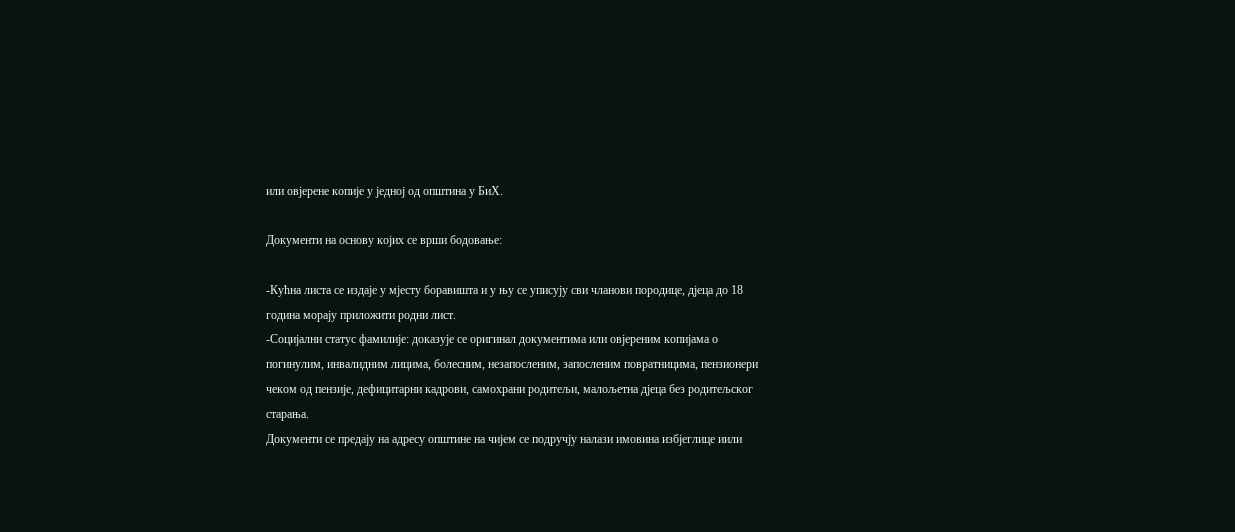или овјерене копије у једној од општина у БиХ.

Документи на основу којих се врши бодовање:

-Кућна листа се издаје у мјесту боравишта и у њу се уписују сви чланови породице, дјеца до 18 година морају приложити родни лист.
-Социјални статус фамилије: доказује се оригинал документима или овјереним копијама о погинулим, инвалидним лицима, болесним, незапосленим, запосленим повратницима, пензионери чеком од пензије, дефицитарни кадрови, самохрани родитељи, малољетна дјеца без родитељског старања.
Докумeнти се предају на адресу општине на чијем се подручју налази имовина избјеглице иили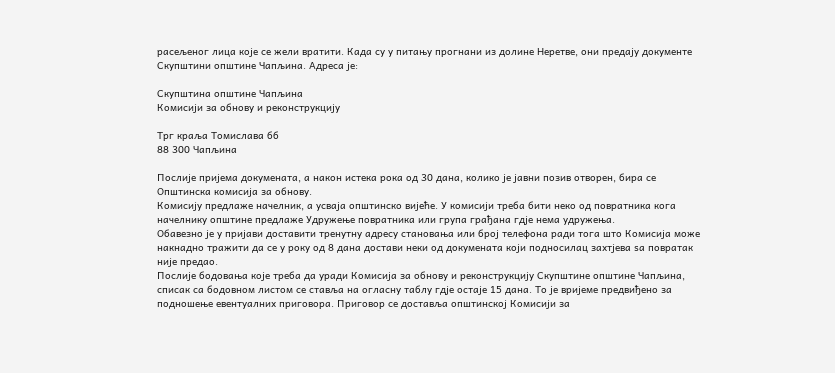расељеног лица које се жели вратити. Када су у питању прогнани из долине Неретве, они предају документе Скупштини општине Чапљина. Адреса је:

Скупштина општине Чапљина
Комисији за обнову и реконструкцију

Tрг краља Томислава бб
88 300 Чапљина

Послије пријема докумената, а након истека рока од 30 дана, колико је јавни позив отворен, бира се Општинска комисија за обнову.
Комисију предлаже начелник, а усваја општинско вијеће. У комисији треба бити неко од повратника кога начелнику општине предлаже Удружење повратника или група грађана гдје нема удружења.
Обавезно је у пријави доставити тренутну адресу становања или број телефона ради тога што Комисија може накнадно тражити да се у року од 8 дана достави неки од докумената који подносилац захтјева ѕа повратак није предао.
Послије бодовања које треба да уради Комисија за обнову и реконструкцију Скупштине општине Чапљина, списак са бодовном листом се ставља на огласну таблу гдје остаје 15 дана. То је вријеме предвиђено за подношење евентуалних приговора. Приговор се доставља општинској Комисији за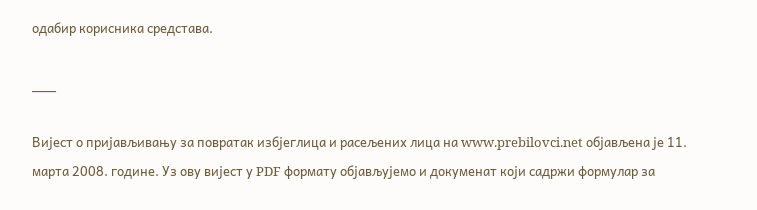одабир корисника средстава.

___

Вијест о пријављивању за повратак избјеглица и расељених лица на www.prebilovci.net објављена је 11. марта 2008. године. Уз ову вијест у PDF формату објављујемо и докуменат који садржи формулар за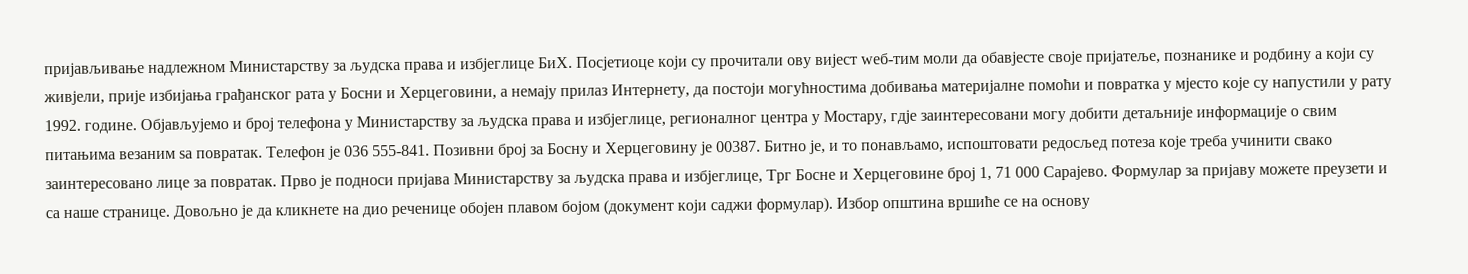пријављивање надлежном Министарству за људска права и избјеглице БиХ. Посјетиоце који су прочитали ову вијест wеб-тим моли да обавјесте своје пријатеље, познанике и родбину а који су живјели, прије избијања грађанског рата у Босни и Херцеговини, а немају прилаз Интернету, да постоји могућностима добивања материјалне помоћи и повратка у мјесто које су напустили у рату 1992. године. Објављујемо и број телефона у Министарству за људска права и избјеглице, регионалног центра у Мостару, гдје заинтересовани могу добити детаљније информације о свим питањима везаним ѕа повратак. Телефон је 036 555-841. Позивни број за Босну и Херцеговину је 00387. Битно је, и то понављамо, испоштовати редосљед потеза које треба учинити свако заинтересовано лице за повратак. Прво је подноси пријава Министарству за људска права и избјеглице, Трг Босне и Херцеговине број 1, 71 000 Сарајево. Формулар за пријаву можете преузети и са наше странице. Довољно је да кликнете на дио реченице обојен плавом бојом (документ који саджи формулар). Избор општина вршиће се на основу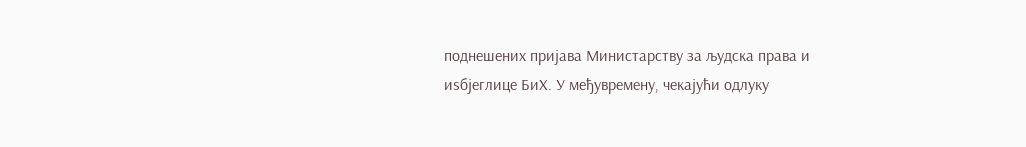поднешених пријава Министарству за људска права и иѕбјеглице БиХ. У међувремену, чекајући одлуку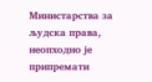Министарства за људска права, неопходно је припремати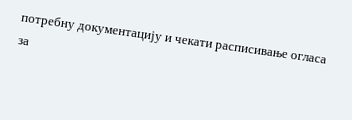потребну документацију и чекати расписивање огласа за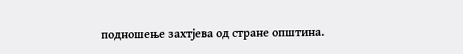подношење захтјева од стране општина.